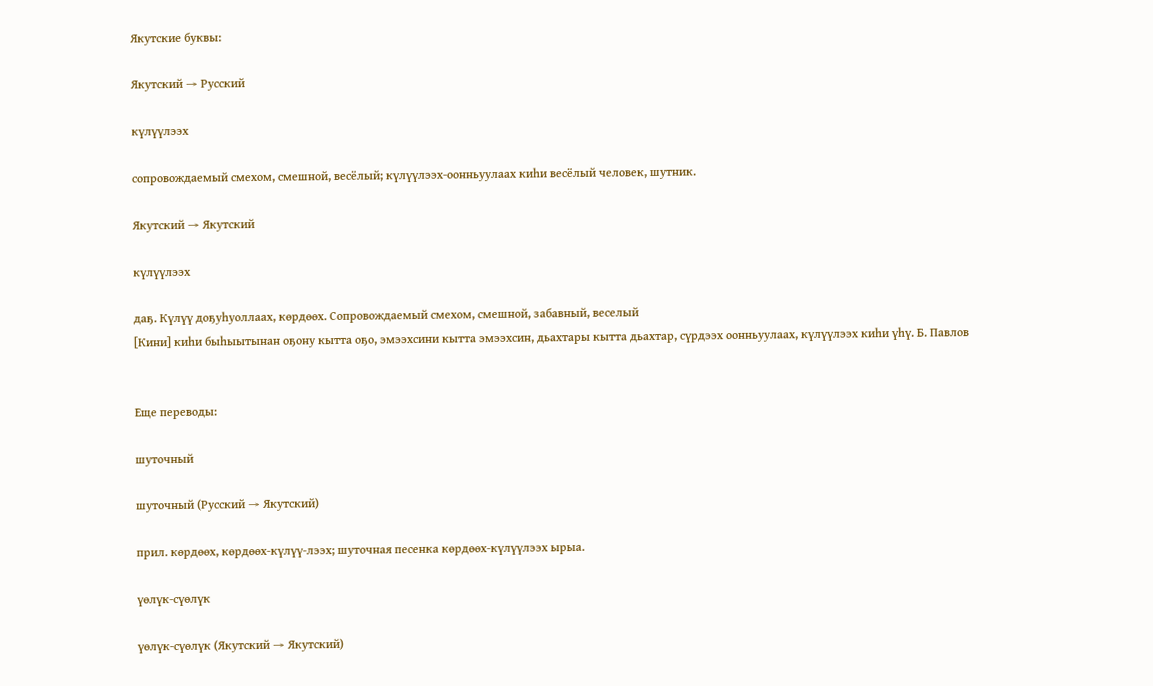Якутские буквы:

Якутский → Русский

күлүүлээх

сопровождаемый смехом, смешной, весёлый; күлүүлээх-оонньуулаах киһи весёлый человек, шутник.

Якутский → Якутский

күлүүлээх

даҕ. Күлүү доҕуһуоллаах, көрдөөх. Сопровождаемый смехом, смешной, забавный, веселый
[Кини] киһи быһыытынан оҕону кытта оҕо, эмээхсини кытта эмээхсин, дьахтары кытта дьахтар, сүрдээх оонньуулаах, күлүүлээх киһи үһү. Б. Павлов


Еще переводы:

шуточный

шуточный (Русский → Якутский)

прил. көрдөөх, көрдөөх-күлүү-лээх; шуточная песенка көрдөөх-күлүүлээх ырыа.

үөлүк-сүөлүк

үөлүк-сүөлүк (Якутский → Якутский)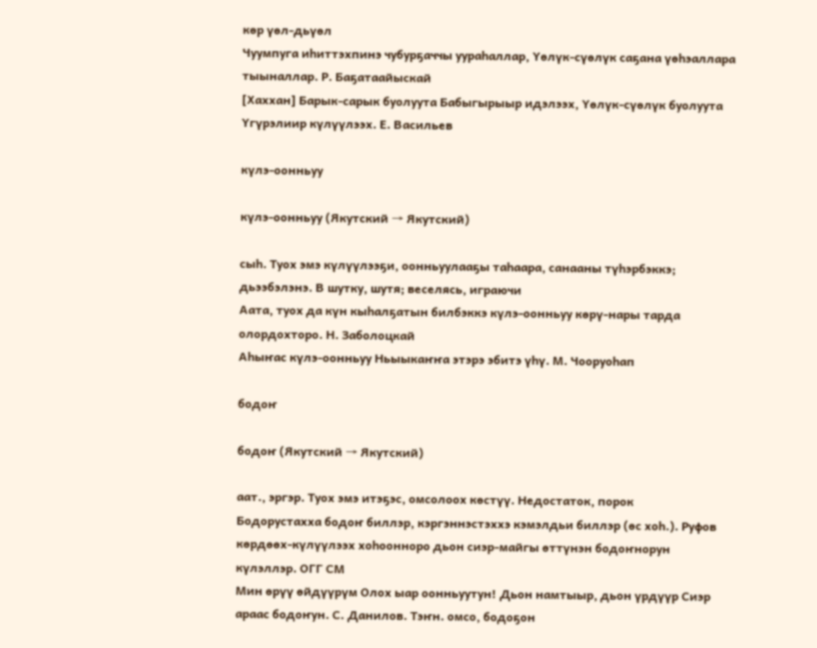көр үөл-дьүөл
Чуумпуга иһиттэхпинэ чубурҕаччы уураһаллар, Үөлүк-сүөлүк саҕана үөһэаллара тыыналлар. Р. Баҕатаайыскай
[Хаххан] Барык-сарык буолуута Бабыгырыыр идэлээх, Үөлүк-сүөлүк буолуута Үгүрэлиир күлүүлээх. Е. Васильев

күлэ-оонньуу

күлэ-оонньуу (Якутский → Якутский)

сыһ. Туох эмэ күлүүлээҕи, оонньуулааҕы таһаара, санааны түһэрбэккэ; дьээбэлэнэ. В шутку, шутя; веселясь, играючи
Аата, туох да күн кыһалҕатын билбэккэ күлэ-оонньуу көрү-нары тарда олордохторо. Н. Заболоцкай
Аһыҥас күлэ-оонньуу Ньыыкаҥҥа этэрэ эбитэ үһү. М. Чооруоһап

бодоҥ

бодоҥ (Якутский → Якутский)

аат., эргэр. Туох эмэ итэҕэс, омсолоох көстүү. Недостаток, порок
Бодорустахха бодоҥ биллэр, кэргэннэстэххэ кэмэлдьи биллэр (өс хоһ.). Руфов көрдөөх-күлүүлээх хоһоонноро дьон сиэр-майгы өттүнэн бодоҥнорун күлэллэр. ОГГ СМ
Мин өрүү өйдүүрүм Олох ыар оонньуутун! Дьон намтыыр, дьон үрдүүр Сиэр араас бодоҥун. С. Данилов. Тэҥн. омсо, бодоҕон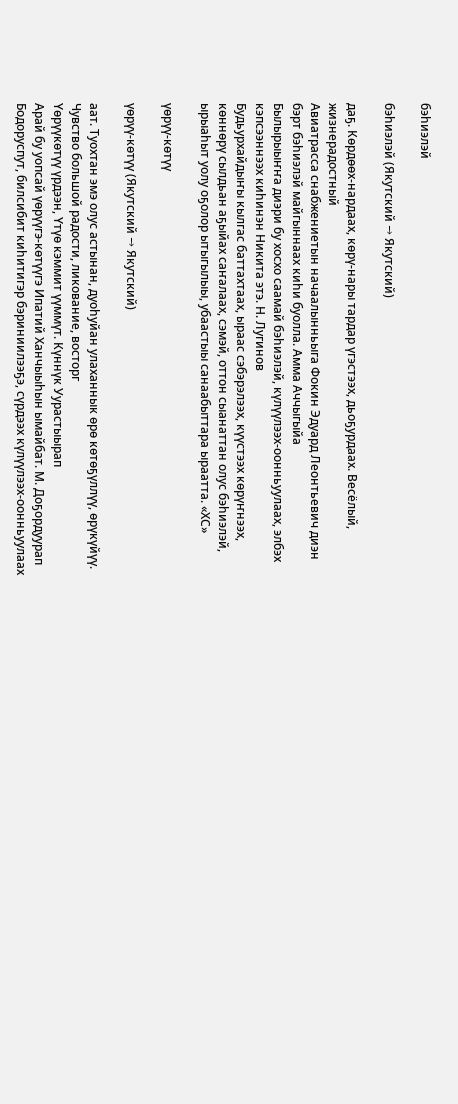бэһиэлэй

бэһиэлэй (Якутский → Якутский)

даҕ. Көрдөөх-нардаах, көрү-нары тардар үгэстээх, дьоҕурдаах. Весёлый, жизнерадостный
Авиатрасса снабжениетын начаалынньыга Фокин Эдуард Леонтьевич диэн бэрт бэһиэлэй майгыннаах киһи буолла. Амма Аччыгыйа
Былырыыҥҥа диэри бу хосхо саамай бэһиэлэй, күлүүлээх-оонньуулаах, элбэх кэпсээннээх киһинэн Никита этэ. Н. Лугинов
Будьурхайдыҥы кылгас баттахтаах, ыраас сэбэрэлээх, күүстээх көрүҥнээх, көннөрү сылдьан аҕыйах саҥалаах, сэмэй, оттон сыанаттан олус бэһиэлэй, ырыаһыт уолу оҕолор ытыгылыы, убаастыы санаабыттара ыраатта. «ХС»

үөрүү-көтүү

үөрүү-көтүү (Якутский → Якутский)

аат. Туохтан эмэ олус астынан, дуоһуйан улаханнык өрө көтөҕүллүү, өрүкүйүү. Чувство большой радости, ликование, восторг
Үөрүүкөтүү үрдээн, Үтүө кэммит үүммүт. Күннүк Уурастыырап
Арай бу уопсай үөрүүгэ-көтүүгэ Ипатий Ханчыыһын ымайбат. М. Доҕордуурап
Бодоруспут, билсибит киһитигэр бэриниилээҕэ, сүрдээх күлүүлээх-оонньуулаах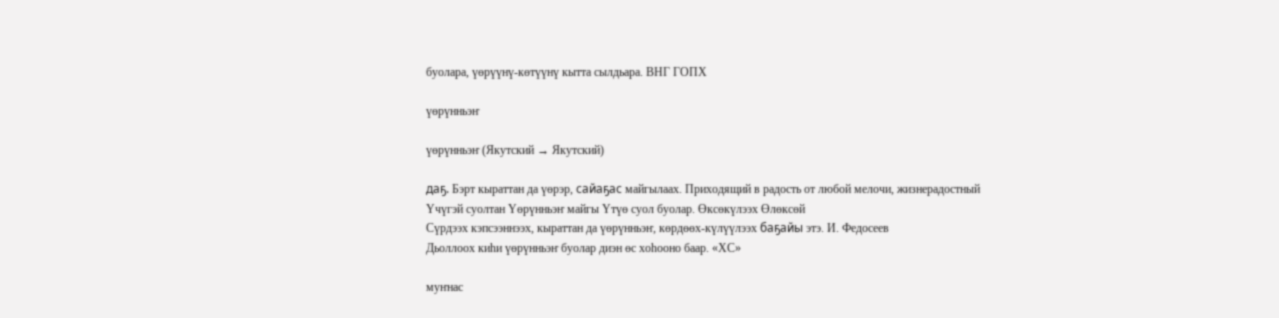буолара, үөрүүнү-көтүүнү кытта сылдьара. ВНГ ГОПХ

үөрүнньэҥ

үөрүнньэҥ (Якутский → Якутский)

даҕ. Бэрт кыраттан да үөрэр, сайаҕас майгылаах. Приходящий в радость от любой мелочи, жизнерадостный
Үчүгэй суолтан Үөрүнньэҥ майгы Үтүө суол буолар. Өксөкүлээх Өлөксөй
Сүрдээх кэпсээннээх, кыраттан да үөрүнньэҥ, көрдөөх-күлүүлээх баҕайы этэ. И. Федосеев
Дьоллоох киһи үөрүнньэҥ буолар диэн өс хоһооно баар. «ХС»

муҥнас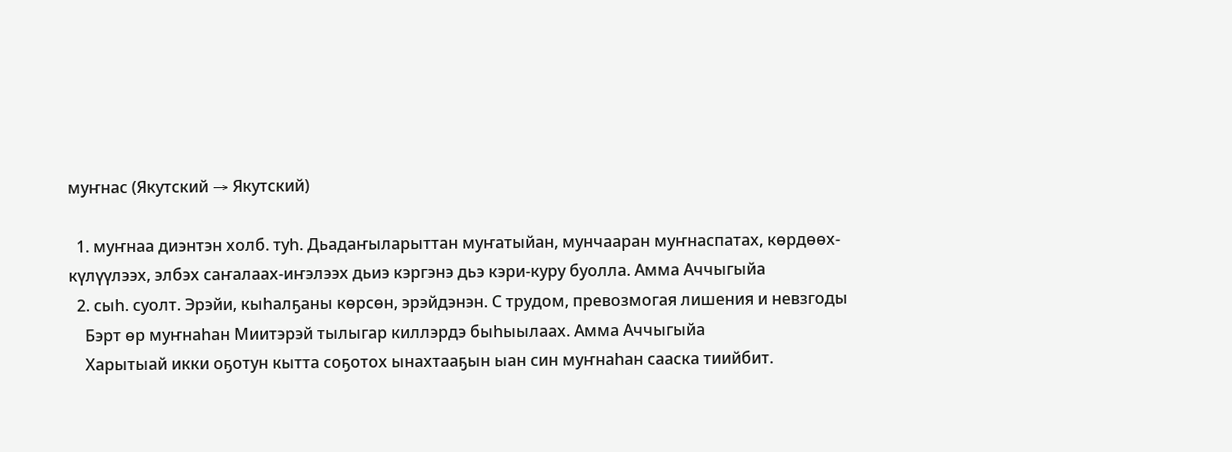муҥнас (Якутский → Якутский)

  1. муҥнаа диэнтэн холб. туһ. Дьадаҥыларыттан муҥатыйан, мунчааран муҥнаспатах, көрдөөх-күлүүлээх, элбэх саҥалаах-иҥэлээх дьиэ кэргэнэ дьэ кэри-куру буолла. Амма Аччыгыйа
  2. сыһ. суолт. Эрэйи, кыһалҕаны көрсөн, эрэйдэнэн. С трудом, превозмогая лишения и невзгоды
    Бэрт өр муҥнаһан Миитэрэй тылыгар киллэрдэ быһыылаах. Амма Аччыгыйа
    Харытыай икки оҕотун кытта соҕотох ынахтааҕын ыан син муҥнаһан сааска тиийбит.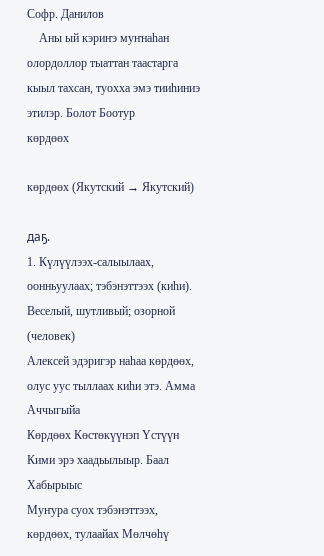Софр. Данилов
    Аны ый кэриҥэ муҥнаһан олордоллор тыаттан таастарга кыыл тахсан, туохха эмэ тииһиниэ этилэр. Болот Боотур
көрдөөх

көрдөөх (Якутский → Якутский)

даҕ.
1. Күлүүлээх-салыылаах, оонньуулаах; тэбэнэттээх (киһи). Веселый, шутливый; озорной (человек)
Алексей эдэригэр наһаа көрдөөх, олус уус тыллаах киһи этэ. Амма Аччыгыйа
Көрдөөх Көстөкүүнэп Үстүүн Кими эрэ хаадьылыыр. Баал Хабырыыс
Муҥура суох тэбэнэттээх, көрдөөх, тулаайах Мөлчөһү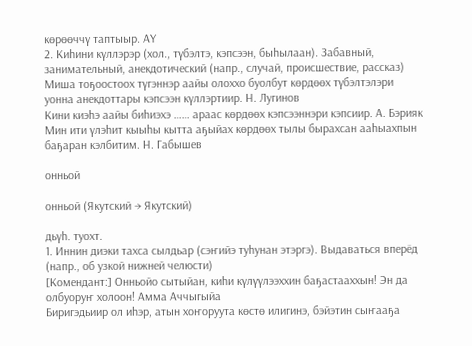көрөөччү таптыыр. АҮ
2. Киһини күллэрэр (хол., түбэлтэ, кэпсээн, быһылаан). Забавный, занимательный, анекдотический (напр., случай, происшествие, рассказ)
Миша тоҕоостоох түгэннэр аайы олоххо буолбут көрдөөх түбэлтэлэри уонна анекдоттары кэпсээн күллэртиир. Н. Лугинов
Кини киэһэ аайы биһиэхэ …… араас көрдөөх кэпсээннэри кэпсиир. А. Бэрияк
Мин ити үлэһит кыыһы кытта аҕыйах көрдөөх тылы бырахсан ааһыахпын баҕаран кэлбитим. Н. Габышев

онньой

онньой (Якутский → Якутский)

дьүһ. туохт.
1. Иннин диэки тахса сылдьар (сэҥийэ туһунан этэргэ). Выдаваться вперёд (напр., об узкой нижней челюсти)
[Комендант:] Онньойо сытыйан, киһи күлүүлээххин баҕастааххын! Эн да олбуоруҥ холоон! Амма Аччыгыйа
Биригэдьиир ол иһэр, атын хоҥоруута көстө илигинэ, бэйэтин сыҥааҕа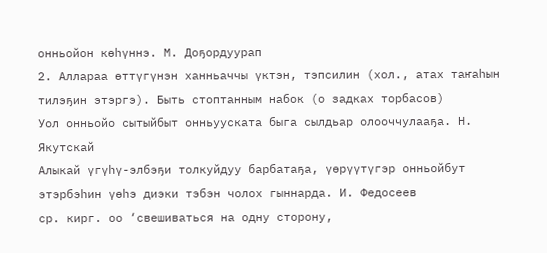онньойон көһүннэ. М. Доҕордуурап
2. Аллараа өттүгүнэн ханньаччы үктэн, тэпсилин (хол., атах таҥаһын тилэҕин этэргэ). Быть стоптанным набок (о задках торбасов)
Уол онньойо сытыйбыт онньууската быга сылдьар олооччулааҕа. Н. Якутскай
Алыкай үгүһү-элбэҕи толкуйдуу барбатаҕа, үөрүүтүгэр онньойбут этэрбэһин үөһэ диэки тэбэн чолох гыннарда. И. Федосеев
ср. кирг. оо ‘свешиваться на одну сторону,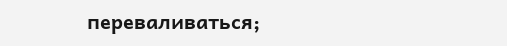переваливаться;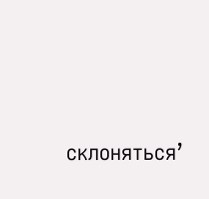склоняться’